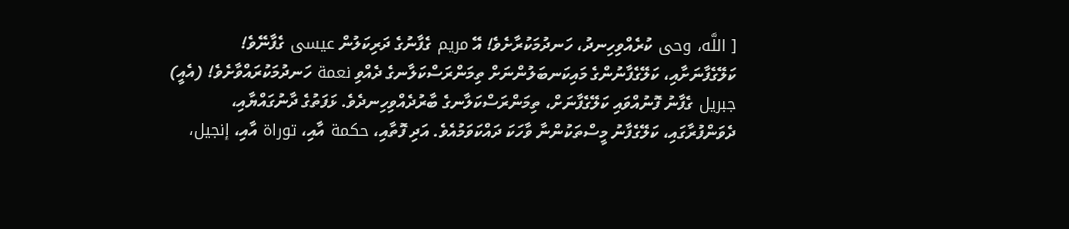[ اللَّه، وحى ކުރެއްވިހިނދު، ހަނދުމަކުރާށެވެ! އޭ مريم ގެފާނުގެ ދަރިކަލުން عيسى ގެފާނޭވެ! ކަލޭގެފާނަށާއި، ކަލޭގެފާނުންގެ މައިކަނބަލުންނަށް ތިމަންރަސްކަލާނގެ ދެއްވި نعمة ހަނދުމަކުރައްވާށެވެ! (އެއީ) جبريل ގެފާނު ފޮނުއްވައި ކަލޭގެފާނަށް، ތިމަންރަސްކަލާނގެ ބާރުދެއްވިހިނދެވެ. ޅަފަތުގެ ދާނުގައްޔާއި، ދެވަންފުރާގައި، ކަލޭގެފާނު މީސްތަކުންނާ ވާހަކަ ދައްކަވަމުއެވެ. އަދި ފޮތާއި، حكمة އާއި، توراة އާއި، إنجيل،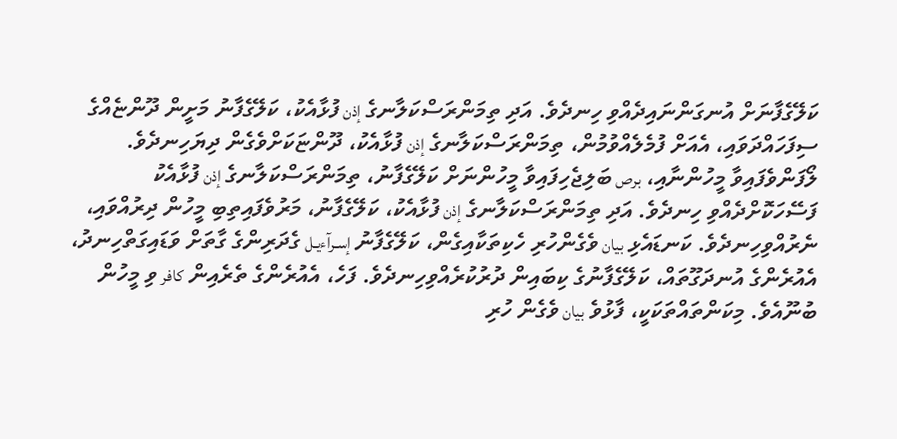ކަލޭގެފާނަށް އުނގަންނައިދެއްވި ހިނދެވެ. އަދި ތިމަންރަސްކަލާނގެ إذن ފުޅާއެކު، ކަލޭގެފާނު މަށީން ދޫންޏެއްގެ ސިފަހައްދަވައި، އެއަށް ފުމެލެއްވުމުން، ތިމަންރަސްކަލާނގެ إذن ފުޅާއެކު، ދޫންޏަކަށްވެގެން ދިޔަހިނދެވެ. ލޯފަންވެފައިވާ މީހުންނާއި، برص ބަލިޖެހިފައިވާ މީހުންނަށް ކަލޭގެފާނު، ތިމަންރަސްކަލާނގެ إذن ފުޅާއެކު ފަސޭހަކޮށްދެއްވި ހިނދެވެ. އަދި ތިމަންރަސްކަލާނގެ إذن ފުޅާއެކު، ކަލޭގެފާނު، މަރުވެފައިތިބި މީހުން ދިރުއްވައި، ނެރުއްވިހިނދެވެ. ކަނޑައެޅި بيان ވެގެންހުރި ހެކިތަކާއިގެން، ކަލޭގެފާނު إسـرآءيـل ގެދަރިންގެ ގާތަށް ވަޑައިގަތްހިނދު، އެއުރެންގެ އުނދަގޫތައް، ކަލޭގެފާނުގެ ކިބައިން ދުރުކުރެއްވިހިނދެވެ. ފަހެ، އެއުރެންގެ ތެރެއިން كافر ވި މީހުން ބުނޫއެވެ. މިކަންތައްތަކަކީ، ފާޅުވެ بيان ވެގެން ހުރި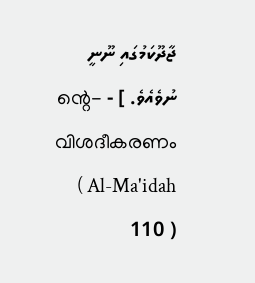ޖާދޫކަމުގައި ނޫނީ ނުވެއެވެ. ] - -ന്റെ വിശദീകരണം ( Al-Ma'idah 110 )